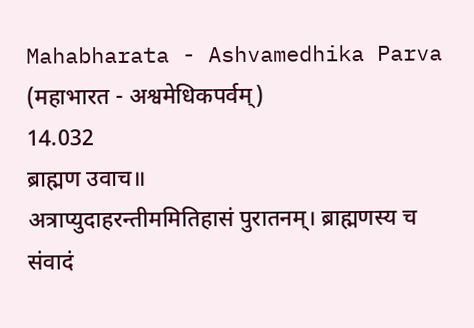Mahabharata - Ashvamedhika Parva (महाभारत - अश्वमेधिकपर्वम्)
14.032
ब्राह्मण उवाच॥
अत्राप्युदाहरन्तीममितिहासं पुरातनम्। ब्राह्मणस्य च संवादं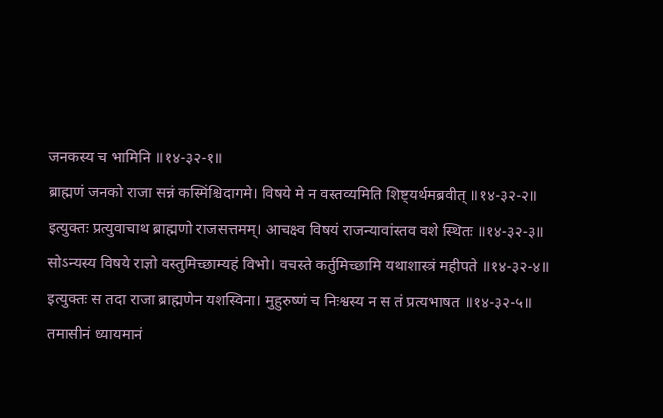जनकस्य च भामिनि ॥१४-३२-१॥
ब्राह्मणं जनको राजा सन्नं कस्मिंश्चिदागमे। विषये मे न वस्तव्यमिति शिष्ट्यर्थमब्रवीत् ॥१४-३२-२॥
इत्युक्तः प्रत्युवाचाथ ब्राह्मणो राजसत्तमम्। आचक्ष्व विषयं राजन्यावांस्तव वशे स्थितः ॥१४-३२-३॥
सोऽन्यस्य विषये राज्ञो वस्तुमिच्छाम्यहं विभो। वचस्ते कर्तुमिच्छामि यथाशास्त्रं महीपते ॥१४-३२-४॥
इत्युक्तः स तदा राजा ब्राह्मणेन यशस्विना। मुहुरुष्णं च निःश्वस्य न स तं प्रत्यभाषत ॥१४-३२-५॥
तमासीनं ध्यायमानं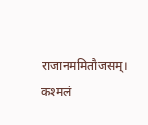राजानममितौजसम्। कश्मलं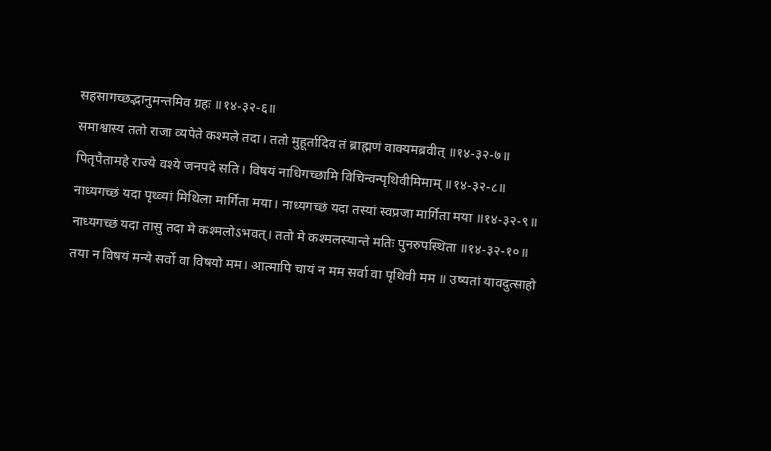सहसागच्छद्भानुमन्तमिव ग्रहः ॥१४-३२-६॥
समाश्वास्य ततो राजा व्यपेते कश्मले तदा। ततो मुहूर्तादिव तं ब्राह्मणं वाक्यमब्रवीत् ॥१४-३२-७॥
पितृपैतामहे राज्ये वश्ये जनपदे सति। विषयं नाधिगच्छामि विचिन्वन्पृथिवीमिमाम् ॥१४-३२-८॥
नाध्यगच्छं यदा पृथ्व्यां मिथिला मार्गिता मया। नाध्यगच्छं यदा तस्यां स्वप्रजा मार्गिता मया ॥१४-३२-९॥
नाध्यगच्छं यदा तासु तदा मे कश्मलोऽभवत्। ततो मे कश्मलस्यान्ते मतिः पुनरुपस्थिता ॥१४-३२-१०॥
तया न विषयं मन्ये सर्वो वा विषयो मम। आत्मापि चायं न मम सर्वा वा पृथिवी मम ॥ उष्यतां यावदुत्साहो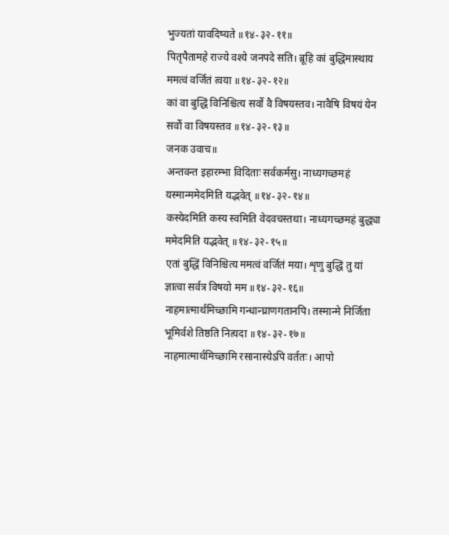भुज्यतां यावदिष्यते ॥१४-३२-११॥
पितृपैतामहे राज्ये वश्ये जनपदे सति। ब्रूहि कां बुद्धिमास्थाय ममत्वं वर्जितं त्वया ॥१४-३२-१२॥
कां वा बुद्धिं विनिश्चित्य सर्वो वै विषयस्तव। नावैषि विषयं येन सर्वो वा विषयस्तव ॥१४-३२-१३॥
जनक उवाच॥
अन्तवन्त इहारम्भा विदिताः सर्वकर्मसु। नाध्यगच्छमहं यस्मान्ममेदमिति यद्भवेत् ॥१४-३२-१४॥
कस्येदमिति कस्य स्वमिति वेदवचस्तथा। नाध्यगच्छमहं बुद्ध्या ममेदमिति यद्भवेत् ॥१४-३२-१५॥
एतां बुद्धिं विनिश्चित्य ममत्वं वर्जितं मया। शृणु बुद्धिं तु यां ज्ञात्वा सर्वत्र विषयो मम ॥१४-३२-१६॥
नाहमात्मार्थमिच्छामि गन्धान्घ्राणगतानपि। तस्मान्मे निर्जिता भूमिर्वशे तिष्ठति नित्यदा ॥१४-३२-१७॥
नाहमात्मार्थमिच्छामि रसानास्येऽपि वर्ततः। आपो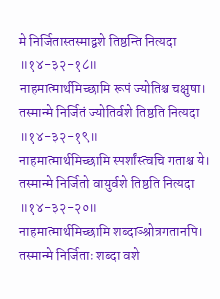मे निर्जितास्तस्माद्वशे तिष्ठन्ति नित्यदा ॥१४-३२-१८॥
नाहमात्मार्थमिच्छामि रूपं ज्योतिश्च चक्षुषा। तस्मान्मे निर्जितं ज्योतिर्वशे तिष्ठति नित्यदा ॥१४-३२-१९॥
नाहमात्मार्थमिच्छामि स्पर्शांस्त्वचि गताश्च ये। तस्मान्मे निर्जितो वायुर्वशे तिष्ठति नित्यदा ॥१४-३२-२०॥
नाहमात्मार्थमिच्छामि शब्दाञ्श्रोत्रगतानपि। तस्मान्मे निर्जिताः शब्दा वशे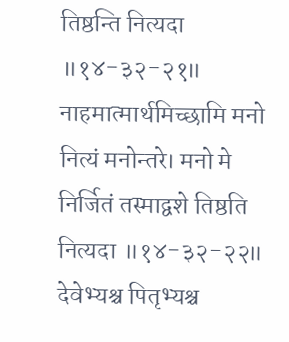तिष्ठन्ति नित्यदा ॥१४-३२-२१॥
नाहमात्मार्थमिच्छामि मनो नित्यं मनोन्तरे। मनो मे निर्जितं तस्माद्वशे तिष्ठति नित्यदा ॥१४-३२-२२॥
देवेभ्यश्च पितृभ्यश्च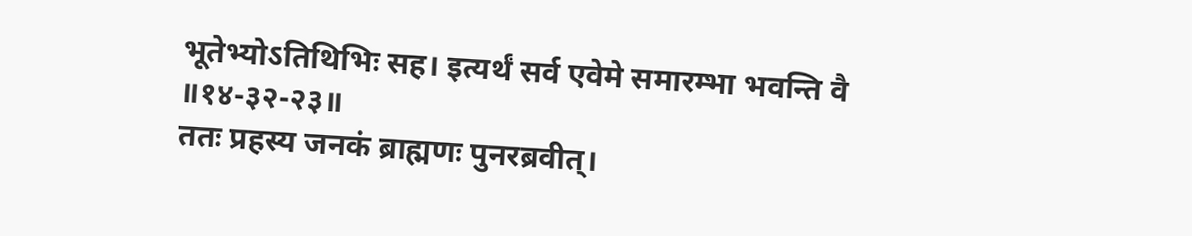भूतेभ्योऽतिथिभिः सह। इत्यर्थं सर्व एवेमे समारम्भा भवन्ति वै ॥१४-३२-२३॥
ततः प्रहस्य जनकं ब्राह्मणः पुनरब्रवीत्।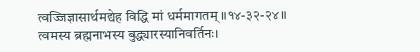त्वज्जिज्ञासार्थमद्येह विद्धि मां धर्ममागतम् ॥१४-३२-२४॥
त्वमस्य ब्रह्मनाभस्य बुद्ध्यारस्यानिवर्तिनः।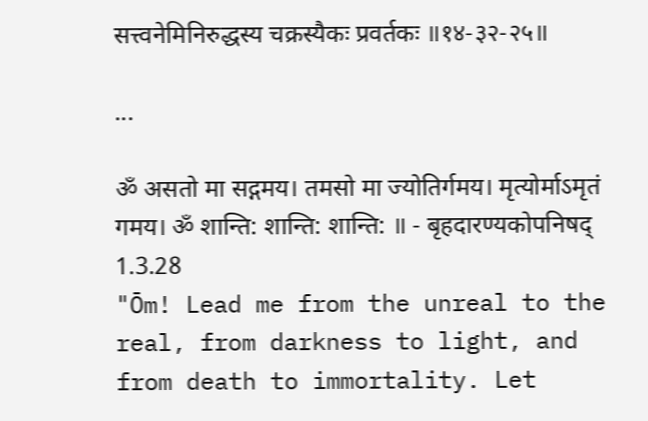सत्त्वनेमिनिरुद्धस्य चक्रस्यैकः प्रवर्तकः ॥१४-३२-२५॥

...

ॐ असतो मा सद्गमय। तमसो मा ज्योतिर्गमय। मृत्योर्माऽमृतं गमय। ॐ शान्ति: शान्ति: शान्ति: ॥ - बृहदारण्यकोपनिषद् 1.3.28
"Ōm! Lead me from the unreal to the real, from darkness to light, and from death to immortality. Let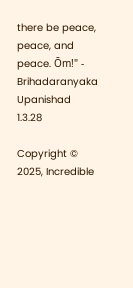there be peace, peace, and peace. Ōm!" - Brihadaranyaka Upanishad 1.3.28

Copyright © 2025, Incredible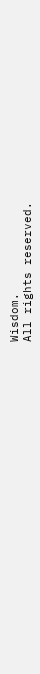Wisdom.
All rights reserved.